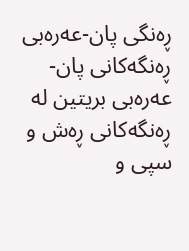ڕەنگی پان-عەرەبی
ڕەنگەکانی پان-عەرەبی بریتین لە ڕەنگەکانی ڕەش و سپی و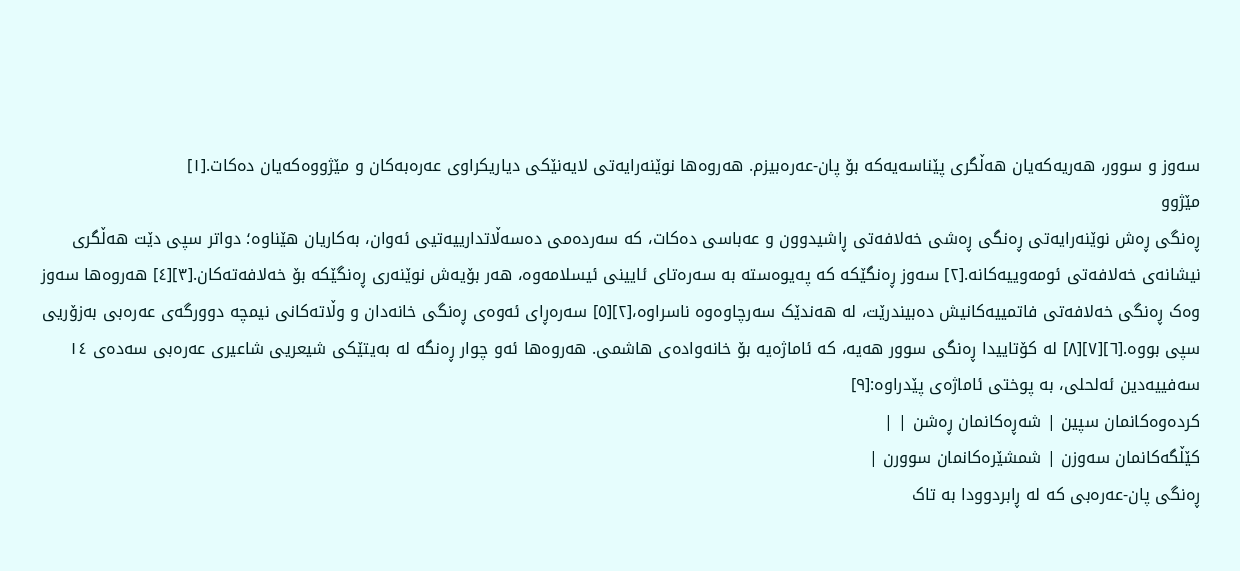سەوز و سوور، ھەریەکەیان ھەڵگری پێناسەیەکە بۆ پان-عەرەبیزم. ھەروەھا نوێنەرایەتی لایەنێکی دیاریکراوی عەرەبەکان و مێژووەکەیان دەکات.[١]
مێژوو
ڕەنگی ڕەش نوێنەرایەتی ڕەنگی ڕەشی خەلافەتی ڕاشیدوون و عەباسی دەکات، کە سەردەمی دەسەڵاتدارییەتیی ئەوان، بەکاریان ھێناوە؛ دواتر سپی دێت ھەڵگری نیشانەی خەلافەتی ئومەوییەکانە.[٢] سەوز ڕەنگێکە کە پەیوەستە بە سەرەتای ئایینی ئیسلامەوە، ھەر بۆیەش نوێنەری ڕەنگێکە بۆ خەلافەتەکان.[٣][٤] ھەروەھا سەوز وەک ڕەنگی خەلافەتی فاتمییەکانیش دەبیندرێت، لە ھەندێک سەرچاوەوە ناسراوە،[٢][٥] سەرەڕای ئەوەی ڕەنگی خانەدان و وڵاتەکانی نیمچە دوورگەی عەرەبی بەزۆریی سپی بووە.[٦][٧][٨] لە کۆتاییدا ڕەنگی سوور ھەیە، کە ئاماژەیە بۆ خانەوادەی ھاشمی. ھەروەھا ئەو چوار ڕەنگە لە بەیتێکی شیعریی شاعیری عەرەبی سەدەی ١٤ سەفییەدین ئەلحلی، بە پوختی ئاماژەی پێدراوە:[٩]
کردەوەکانمان سپین | شەڕەکانمان ڕەشن | |
کێڵگەکانمان سەوزن | شمشێرەکانمان سوورن |
ڕەنگی پان-عەرەبی کە لە ڕابردوودا بە تاک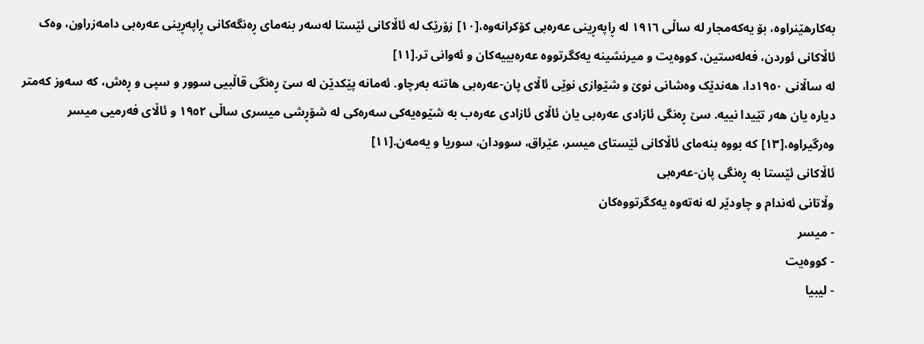بەکارھێنراوە، بۆ یەکەمجار لە ساڵی ١٩١٦ لە ڕاپەڕینی عەرەبی کۆکرانەوە،[١٠] زۆرێک لە ئاڵاکانی ئێستا لەسەر بنەمای ڕەنگەکانی ڕاپەڕینی عەرەبی دامەزراون، وەک ئاڵاکانی ئوردن، فەلەستین، کووەیت و میرنشینە یەکگرتووە عەرەبییەکان و ئەوانی تر.[١١]
لە ساڵانی ١٩٥٠دا، ھەندێک وەشانی نوێ و شێوازی نوێی ئاڵای پان-عەرەبی ھاتنە بەرچاو. ئەمانە پێکدێن لە سێ ڕەنگی قاڵبیی سوور و سپی و ڕەش، کە سەوز کەمتر دیارە یان ھەر تێیدا نییە. سێ ڕەنگی ئازادی عەرەبی یان ئاڵای ئازادی عەرەب بە شێوەیەکی سەرەکی لە شۆڕشی میسری ساڵی ١٩٥٢ و ئاڵای فەرمیی میسر وەرگیراوە،[١٣] کە بووە بنەمای ئاڵاکانی ئێستای میسر، عێراق، سوودان، سوریا و یەمەن.[١١]
ئاڵاکانی ئێستا بە ڕەنگی پان-عەرەبی
وڵاتانی ئەندام و چاودێر لە نەتەوە یەکگرتووەکان
- میسر
- کووەیت
- لیبیا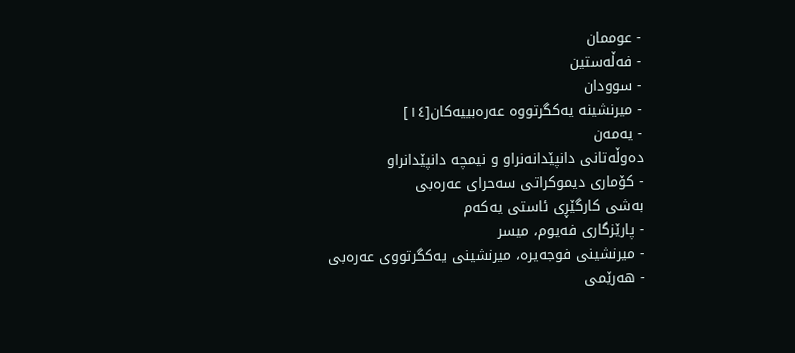- عوممان
- فەڵەستین
- سوودان
- میرنشینە یەکگرتووە عەرەبییەکان[١٤]
- یەمەن
دەوڵەتانی دانپێدانەنراو و نیمچە دانپێدانراو
- کۆماری دیموکراتی سەحرای عەرەبی
بەشی کارگێڕی ئاستی یەکەم
- پارێزگاری فەیوم، میسر
- میرنشینی فوجەیرە، میرنشینی یەکگرتووی عەرەبی
- ھەرێمی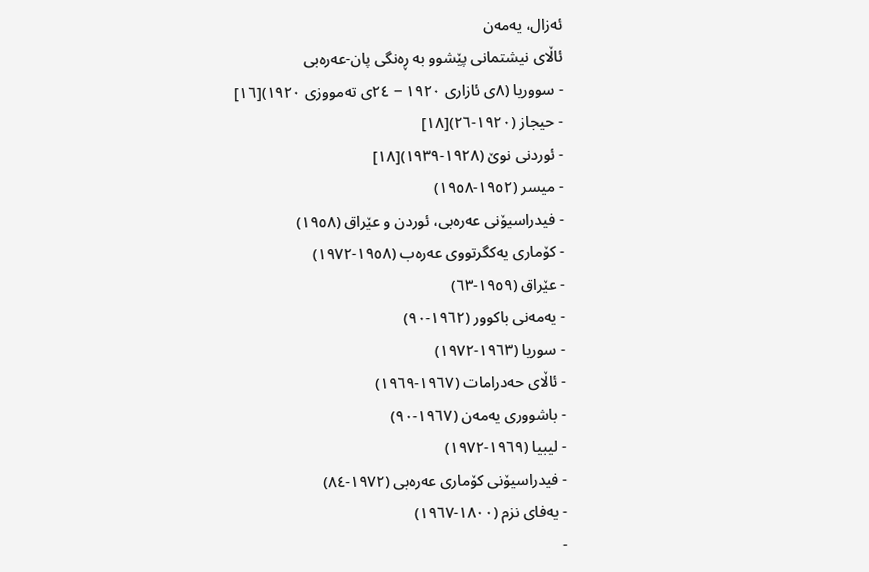ئەزال، یەمەن
ئاڵای نیشتمانی پێشوو بە ڕەنگی پان-عەرەبی
- سووریا (٨ی ئازاری ١٩٢٠ ‒ ٢٤ی تەمووزی ١٩٢٠)[١٦]
- حیجاز (١٩٢٠-٢٦)[١٨]
- ئوردنی نوێ (١٩٢٨-١٩٣٩)[١٨]
- میسر (١٩٥٢-١٩٥٨)
- فیدراسیۆنی عەرەبی، ئوردن و عێراق (١٩٥٨)
- کۆماری یەکگرتووی عەرەب (١٩٥٨-١٩٧٢)
- عێراق (١٩٥٩-٦٣)
- یەمەنی باکوور (١٩٦٢-٩٠)
- سوریا (١٩٦٣-١٩٧٢)
- ئاڵای حەدرامات (١٩٦٧-١٩٦٩)
- باشووری یەمەن (١٩٦٧-٩٠)
- لیبیا (١٩٦٩-١٩٧٢)
- فیدراسیۆنی کۆماری عەرەبی (١٩٧٢-٨٤)
- یەفای نزم (١٨٠٠-١٩٦٧)
-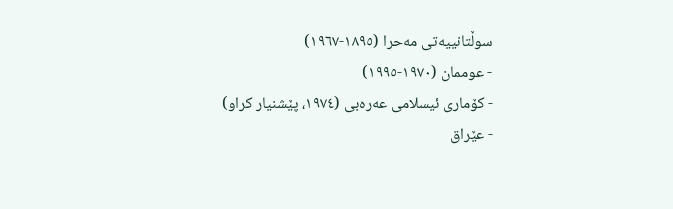سوڵتانییەتی مەحرا (١٨٩٥-١٩٦٧)
- عوممان (١٩٧٠-١٩٩٥)
- کۆماری ئیسلامی عەرەبی (١٩٧٤، پێشنیار کراو)
- عێراق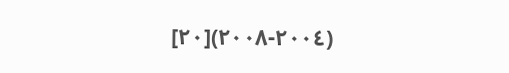(٢٠٠٤-٢٠٠٨)[٢٠]